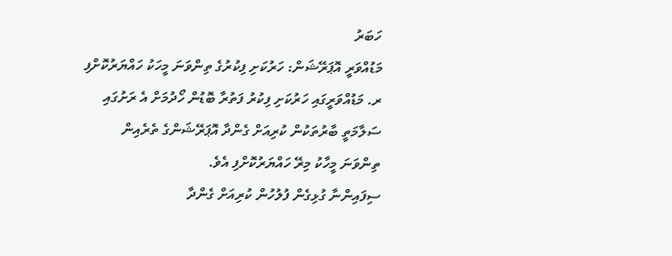ހަބަރު
މަޑުއްވަރީ އޮޕަރޭޝަން: ހަރުކަށި ފިކުރުގެ ތިންވަނަ މީހަކު ހައްޔަރުކޮށްފި
ރ. މަޑުއްވަރީގައި ހަރުކަށި ފިކުރު ފަތުރާ ބޮޑުން ހޯދުމަށް އެ ރަށުގައި ސަލާމަތީ ބާރުތަކުން ކުރިއަށް ގެންދާ އޮޕަރޭޝަންގެ ތެރެއިން ތިންވަނަ މީހާކު މިރޭ ހައްޔަރުކޮށްފި އެވެ.
ސިފައިންނާ ގުޅިގެން ފުލުހުން ކުރިއަށް ގެންދާ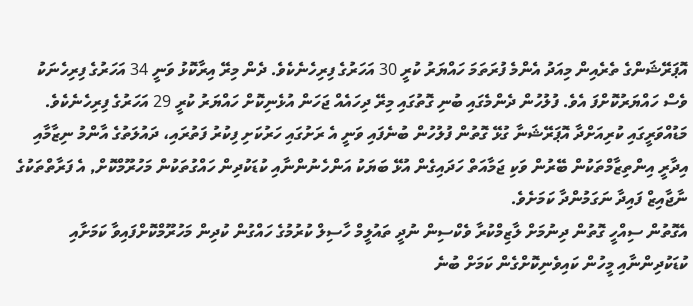އޮޕަރޭޝަންގެ ތެރެއިން މިއަދު އެންމެ ފުރަތަމަ ހައްޔަރު ކުރީ 30 އަހަރުގެ ފިރިހެނެކެވެ. ދެން މިރޭ އިރާކޮޅު ވަނީ 34 އަހަރުގެ ފިރިހެނަކު ވެސް ހައްޔަރުކޮށްފަ އެވެ. ފުލުހުން ދެންމެގައި ބުނި ގޮތުގައި މިރޭ ދިހައެއް ޖަހަން އުޅެނިކޮށް ހައްޔަރު ކުރީ 29 އަހަރުގެ ފިރިހެނެކެވެ.
މަޑުއްވަރީގައި ކުރިއަށްދާ އޮޕަރޭޝަނާ ގުޅޭ ގޮތުން ފުލުހުން ބުނެފައި ވަނީ އެ ރަށުގައި ހަރުކަށި ފިކުރު ފަތުރައި، ދައުލަތުގެ އާންމު ނިޒާމާއި އިދާރީ އިންތިޒާމްތަކުން ބޭރުން ވަކި ޖަމާއަތް ހަދައިގެން އުޅޭ ބަޔަކު އަންހެނުންނާއި ކުޑަކުދިން ހައްގުތަކުން މަހުރޫމްކޮށް, އެ ފަރާތްތަކުގެ ނާޖާއިޒް ފައިދާ ނަގަމުންދާ ކަމަށެވެ.
އެގޮތުން ސިއްހީ ގޮތުން ދިނުމަށް ލާޒިމްކުރާ ވެކްސިން ނުދީ ތައުލީމް ހާސިލް ކުރުމުގެ ހައްގުން ކުދިން މަހުރޫމްކޮށްފައިވާ ކަމަށާއި ކުޑަކުދިންނާއި މީހުން ކައިވެނިކޮށްގެން ކަމަށް ބުނެ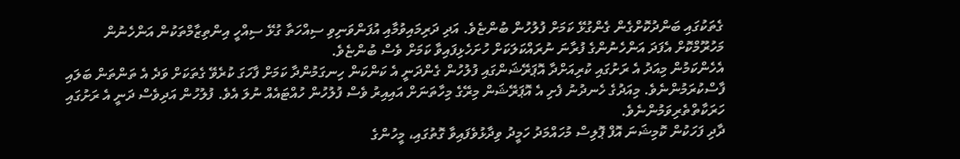ގެތަކުގައި ބަންދުކޮށްގެން ގެންގުޅޭ ކަމަށް ފުލުހުން ބުންޏެވެ. އަދި ދަރިމައިވުމާއި އުފަންވަނިވި ސިއްހަތާ ގުޅޭ ސިއްހީ އިންތިޒާމްތަކުން އަންހެނުން މަހުރޫމްކޮށް އެފަދަ އަންހެނުންގެ ފުރާނަ ނުރައްކަލަކަށް ހުށަހެޅިފައިވާ ކަމަށް ވެސް ބުންޏެވެ.
އެހެންކަމުން މިއަދު އެ ރަށުގައި ކުރިއަށްދާ އޮޕަރޭޝަންގައި ފުލުހުން ގެންދަނީ އެ ކަންކަން ހިނގަމުންދާ ކަމަށް ފާހަގަ ކުރެވޭ ގެތަކަށް ވަދެ އެ ތަންތަން ބަލައި ފާސްކުރަމުންނެވެ. މިއަދުގެ ހެނދުނު ފެށި އެ އޮޕަރޭޝަން މިރޭގެ މިހާތަނަށް އައިއިރު ވެސް ފުލުހުން ހުއްޓައެއް ނުލަ އެވެ. ފުލުހުން އަދިވެސް ދަނީ އެ ރަށުގައި ހަރަކާތްތެރިވަމުންނެވެ.
ދާދި ފަހަކުން ކޮމިޝަނަ އޮފް ޕޮލިސް މުހައްމަދު ހަމީދު ވިދާޅުވެފައިވާ ގޮތުގައި، މީހުންގެ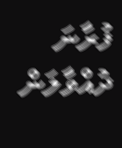ފުރާނަ ދުއްވާލަން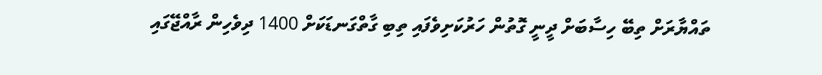ތައްޔާރަށް ތިބޭ ހިސާބަށް ދީނީ ގޮތުން ހަރުކަށިވެފައި ތިބި ގާތްގަނޑަކަށް 1400 ދިވެހިން ރާއްޖޭގައި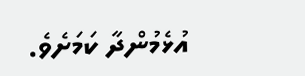އުޅެމުންދާ ކަމަށެވެ.